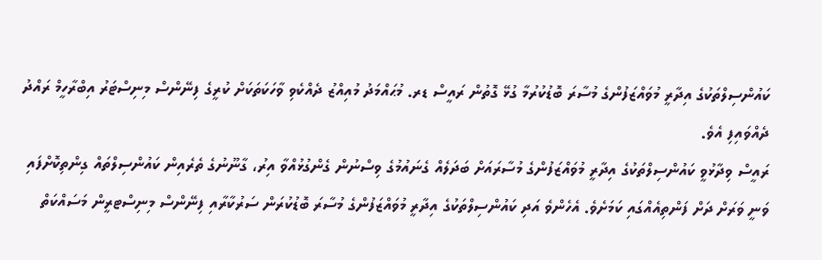ކައުންސިލްތަކުގެ އިދާރީ މުވައްޒަފުންގެ މުސާރަ ބޮޑުކުރުމާ ގުޅޭ ގޮތުން ރައީސް ޑރ. މުޙައްމަދު މުއިއްޒު ދެއްކެވި ވާހަކަތަކަށް ކުރީގެ ފިނޭންސް މިނިސްޓަރު އިބްރާހީމް ރައްދު ދެއްވައިފި އެވެ.
ރައީސް ވިދާޅުވީ ކައުންސިލްތަކުގެ އިދާރީ މުވައްޒަފުންގެ މުސާރައަށް ބަދަލެއް ގެނައުމުގެ ވިސްނުން ގެންގުޅުއްވާ އިރު، ގާނޫނުގެ ތެރެއިން ކައުންސިލްތައް ގިންތިކޮށްފައި ވަނީ ވަރަށް ދަށް ފަންތިއެއްގައި ކަމަށެވެ. އެހެންވެ އަދި ކައުންސިލްތަކުގެ އިދާރީ މުވައްޒަފުންގެ މުސާރަ ބޮޑުކުރަން ސަރުކާރާއި ފިނޭންސް މިނިސްޓރީން މަސައްކަތް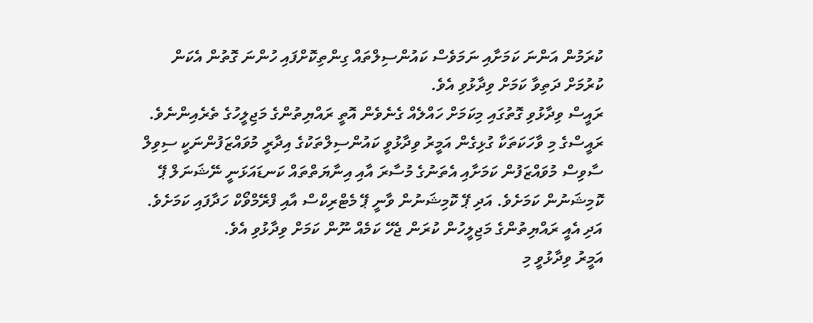ކުރަމުން އަންނަ ކަމަށާއި ނަމަވެސް ކައުންސިލްތައް ގިންތިކޮށްފައި ހުންނަ ގޮތުން އެކަން ކުރުމަށް ދަތިވާ ކަމަށް ވިދާޅުވި އެވެ.
ރައީސް ވިދާޅުވި ގޮތުގައި މިކަމަށް ހައްލެއް ގެނެވެން އޮތީ ރައްޔިތުންގެ މަޖިލީހުގެ ތެރެއިންނެވެ.
ރައީސްގެ މި ވާހަކަތަކާ ގުޅިގެން އަމީރު ވިދާޅުވީ ކައުންސިލްތަކުގެ އިދާރީ މުވައްޒަފުންނަކީ ސިވިލް ސާވިސް މުވައްޒަފުން ކަމަށާއި އެތަނުގެ މުސާރަ އާއި އިނާޔަތްތައް ކަނޑައަޅަނީ ނޭޝަނަލް ޕޭ ކޮމިޝަނުން ކަމަށެވެ. އަދި ޕޭ ކޮމިޝަނުން ވާނީ ޕޭ މެޓްރިކްސް އާއި ފްރޭމްވޯކް ހަދާފައި ކަމަށެވެ. އަދި އެއީ ރައްޔިތުންގެ މަޖިލީހުން ކުރަން ޖެހޭ ކަމެއް ނޫން ކަމަށް ވިދާޅުވި އެވެ.
އަމީރު ވިދާޅުވީ މި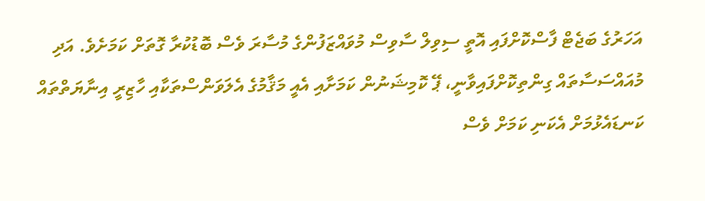އަހަރުގެ ބަޖެޓް ފާސްކޮށްފައި އޮތީ ސިވިލް ސާވިސް މުވައްޒަފުންގެ މުސާރަ ވެސް ބޮޑުކުރާ ގޮތަށް ކަމަށެވެ. އަދި މުއައްސަސާތައް ގިންތިކޮށްފައިވާނީ، ޕޭ ކޮމިޝަނުން ކަމަށާއި އެއީ މަޤާމުގެ އެލަވަންސްތަކާއި ހާޒިރީ އިނާޔަތްތައް ކަނޑައެޅުމަށް އެކަނި ކަމަށް ވެސް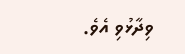ވިދާޅުވި އެވެ.